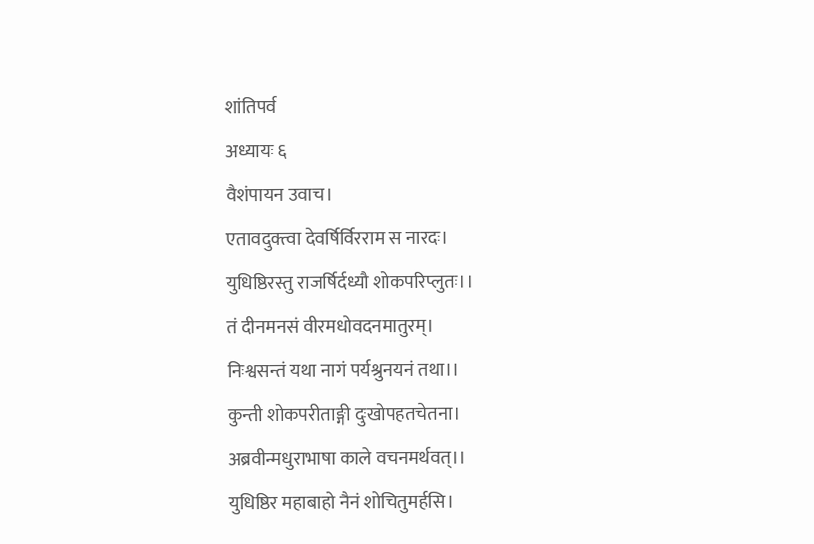शांतिपर्व
अध्यायः ६
वैशंपायन उवाच।
एतावदुक्त्वा देवर्षिर्विरराम स नारदः।
युधिष्ठिरस्तु राजर्षिर्दध्यौ शोकपरिप्लुतः।।
तं दीनमनसं वीरमधोवदनमातुरम्।
निःश्वसन्तं यथा नागं पर्यश्रुनयनं तथा।।
कुन्ती शोकपरीताङ्गी दुःखोपहतचेतना।
अब्रवीन्मधुराभाषा काले वचनमर्थवत्।।
युधिष्ठिर महाबाहो नैनं शोचितुमर्हसि।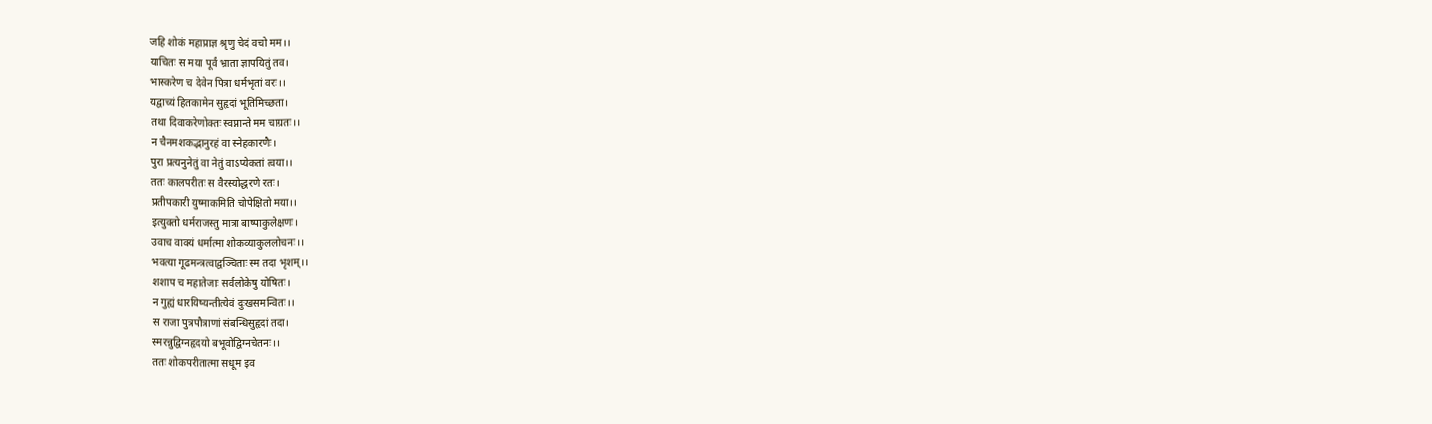जहि शोकं महाप्राज्ञ श्रृणु चेदं वचो मम।।
याचितः स मया पूर्वं भ्राता ज्ञापयितुं तव।
भास्करेण च देवेन पित्रा धर्मभृतां वरः।।
यद्वाच्यं हितकामेन सुहृदां भूतिमिच्छता।
तथा दिवाकरेणोक्तः स्वप्नान्ते मम चाग्रतः।।
न चैनमशकद्भानुरहं वा स्नेहकारणैः।
पुरा प्रत्यनुनेतुं वा नेतुं वाऽप्येकतां त्वया।।
ततः कालपरीतः स वैरस्योद्धरणे रतः।
प्रतीपकारी युष्माकमिति चोपेक्षितो मया।।
इत्युक्तो धर्मराजस्तु मात्रा बाष्पाकुलेक्षणः।
उवाच वाक्यं धर्मात्मा शोकव्याकुललोचनः।।
भवत्या गूढमन्त्रत्वाद्वञ्चिताः स्म तदा भृशम्।।
शशाप च महातेजाः सर्वलोकेषु योषितः।
न गुह्यं धारयिष्यन्तीत्येवं दुःखसमन्वितः।।
स राजा पुत्रपौत्राणां संबन्धिसुहृदां तदा।
स्मरन्नुद्विग्नहृदयो बभूवोद्विग्नचेतनः।।
ततः शोकपरीतात्मा सधूम इव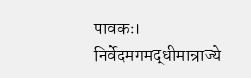पावकः।
निर्वेदमगमद्धीमान्राज्ये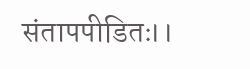संतापपीडितः।।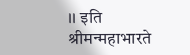।। इति श्रीमन्महाभारते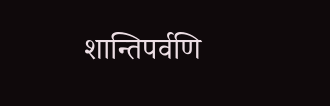शान्तिपर्वणि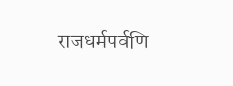राजधर्मपर्वणि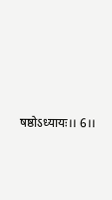षष्ठोऽध्यायः।। 6।।